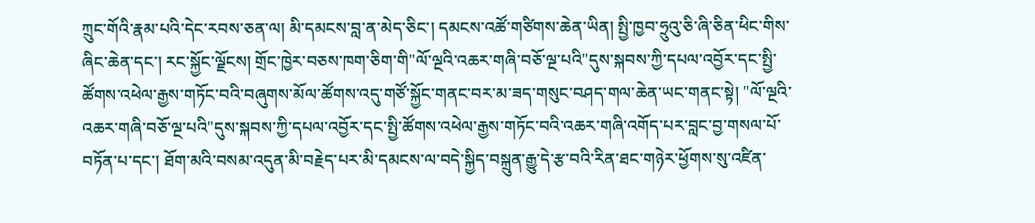ཀྲུང་གོའི་རྣམ་པའི་དེང་རབས་ཅན་ལ། མི་དམངས་བླ་ན་མེད་ཅིང་། དམངས་འཚོ་གཙིགས་ཆེན་ཡིན། སྤྱི་ཁྱབ་ཧྲུའུ་ཅི་ཞི་ཅིན་ཕིང་གིས་ཞིང་ཆེན་དང་། རང་སྐྱོང་ལྗོངས། གྲོང་ཁྱེར་བཅས་ཁག་ཅིག་གི"ལོ་ལྔའི་འཆར་གཞི་བཅོ་ལྔ་པའི"དུས་སྐབས་ཀྱི་དཔལ་འབྱོར་དང་སྤྱི་ཚོགས་འཕེལ་རྒྱས་གཏོང་བའི་བཞུགས་མོལ་ཚོགས་འདུ་གཙོ་སྐྱོང་གནང་བར་མ་ཟད་གསུང་བཤད་གལ་ཆེན་ཡང་གནང་སྟེ། "ལོ་ལྔའི་འཆར་གཞི་བཅོ་ལྔ་པའི"དུས་སྐབས་ཀྱི་དཔལ་འབྱོར་དང་སྤྱི་ཚོགས་འཕེལ་རྒྱས་གཏོང་བའི་འཆར་གཞི་འགོད་པར་བླང་བྱ་གསལ་པོ་བཏོན་པ་དང་། ཐོག་མའི་བསམ་འདུན་མི་བརྗེད་པར་མི་དམངས་ལ་བདེ་སྐྱིད་བསྐྲུན་རྒྱུ་དེ་རྩ་བའི་རིན་ཐང་གཉེར་ཕྱོགས་སུ་འཛིན་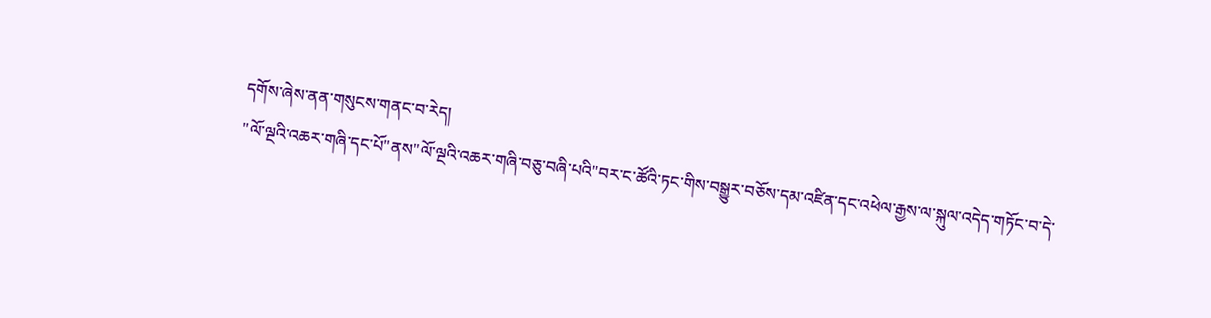དགོས་ཞེས་ནན་གསུངས་གནང་བ་རེད།
"ལོ་ལྔའི་འཆར་གཞི་དང་པོ"ནས"ལོ་ལྔའི་འཆར་གཞི་བཅུ་བཞི་པའི"བར་ང་ཚོའི་ཏང་གིས་བསྒྱུར་བཅོས་དམ་འཛིན་དང་འཕེལ་རྒྱས་ལ་སྐུལ་འདེད་གཏོང་བ་དེ་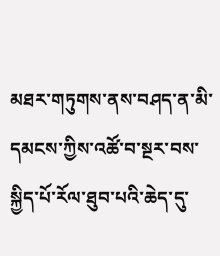མཐར་གཏུགས་ནས་བཤད་ན་མི་དམངས་ཀྱིས་འཚོ་བ་སྔར་བས་སྐྱིད་པོ་རོལ་ཐུབ་པའི་ཆེད་དུ་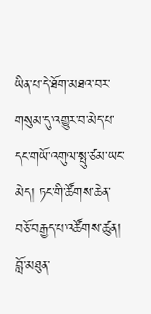ཡིན་པ་དེ་ཐོག་མཐའ་བར་གསུམ་དུ་འགྱུར་བ་མེད་པ་དང་གཡོ་འགུལ་སྤུ་ཙམ་ཡང་མེད། ཏང་གི་ཚོགས་ཆེན་བཅོ་བརྒྱད་པ་འཚོགས་ཚུན། བློ་མཐུན་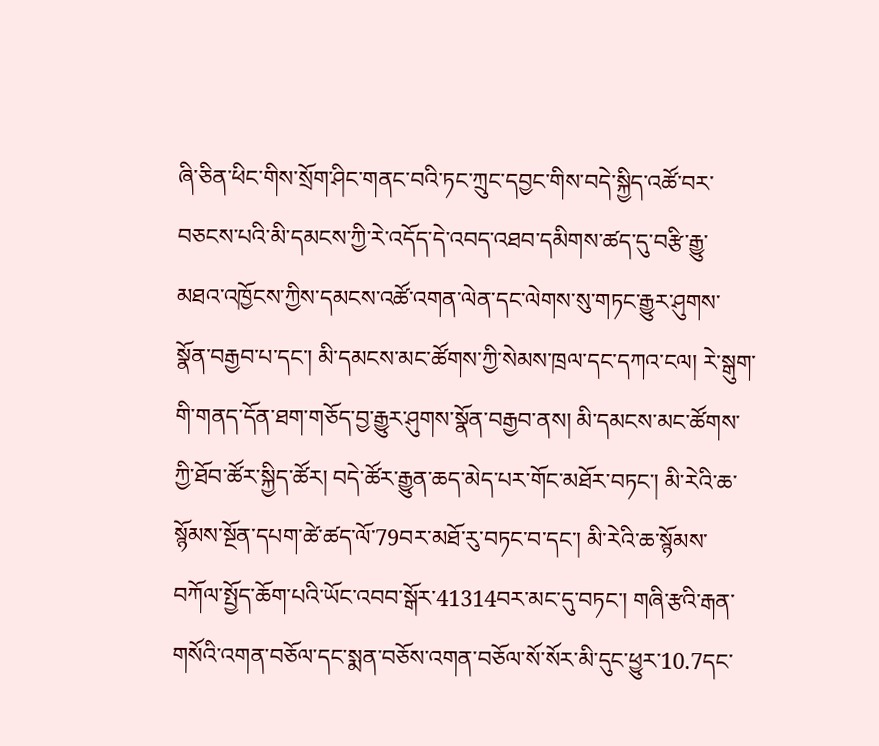ཞི་ཅིན་ཕིང་གིས་སྲོག་ཤིང་གནང་བའི་ཏང་ཀྲུང་དབྱང་གིས་བདེ་སྐྱིད་འཚོ་བར་བཅངས་པའི་མི་དམངས་ཀྱི་རེ་འདོད་དེ་འབད་འཐབ་དམིགས་ཚད་དུ་བརྩི་རྒྱུ་མཐའ་འཁྱོངས་ཀྱིས་དམངས་འཚོ་འགན་ལེན་དང་ལེགས་སུ་གཏང་རྒྱུར་ཤུགས་སྣོན་བརྒྱབ་པ་དང་། མི་དམངས་མང་ཚོགས་ཀྱི་སེམས་ཁྲལ་དང་དཀའ་ངལ། རེ་སྒུག་གི་གནད་དོན་ཐག་གཅོད་བྱ་རྒྱུར་ཤུགས་སྣོན་བརྒྱབ་ནས། མི་དམངས་མང་ཚོགས་ཀྱི་ཐོབ་ཚོར་སྐྱིད་ཚོར། བདེ་ཚོར་རྒྱུན་ཆད་མེད་པར་གོང་མཐོར་བཏང་། མི་རེའི་ཆ་སྙོམས་སྔོན་དཔག་ཚེ་ཚད་ལོ་79བར་མཐོ་རུ་བཏང་བ་དང་། མི་རེའི་ཆ་སྙོམས་བཀོལ་སྤྱོད་ཆོག་པའི་ཡོང་འབབ་སྒོར་41314བར་མང་དུ་བཏང་། གཞི་རྩའི་རྒན་གསོའི་འགན་བཅོལ་དང་སྨན་བཅོས་འགན་བཅོལ་སོ་སོར་མི་དུང་ཕྱུར་10.7དང་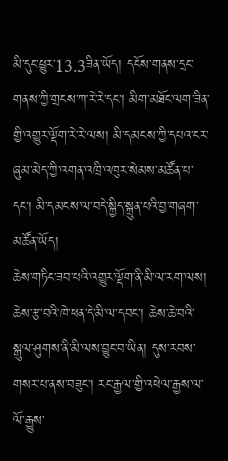མི་དུང་ཕྱུར་13.3ཟིན་ཡོད། དངོས་གནས་དྲང་གནས་ཀྱི་གྲངས་ཀ་རེ་རེ་དང་། མིག་མཐོང་ལག་ཟིན་གྱི་འགྱུར་ལྡོག་རེ་རེ་ལས། མི་དམངས་ཀྱི་དཔའ་ངར་ཞུམ་མེད་ཀྱི་འགན་འཁྲི་འཁུར་སེམས་མཚོན་པ་དང་། མི་དམངས་ལ་བདེ་སྐྱིད་སྐྲུན་པའི་བྱ་གཞག་མཚོན་ཡོད།
ཆེས་གཏིང་ཟབ་པའི་འགྱུར་ལྡོག་ནི་མི་ལ་རག་ལས། ཆེས་རྩ་བའི་ཁེ་ཕན་དེ་མི་ལ་དབང་། ཆེས་ཆེ་བའི་སྒུལ་ཤུགས་ནི་མི་ལས་བྱུང་བ་ཡིན། དུས་རབས་གསར་པ་ནས་བཟུང་། རང་རྒྱལ་གྱི་འཕེལ་རྒྱས་ལ་ལོ་རྒྱུས་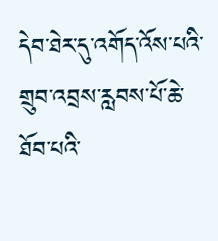དེབ་ཐེར་དུ་འགོད་འོས་པའི་གྲུབ་འབྲས་རླབས་པོ་ཆེ་ཐོབ་པའི་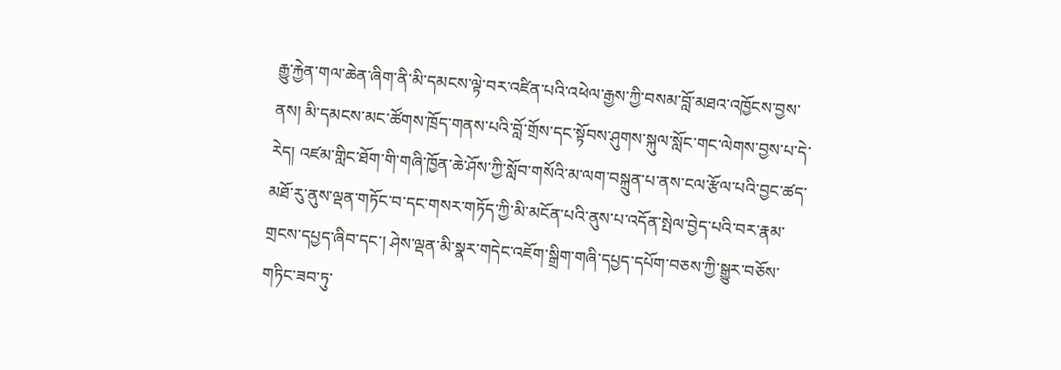རྒྱུ་རྐྱེན་གལ་ཆེན་ཞིག་ནི་མི་དམངས་ལྟེ་བར་འཛིན་པའི་འཕེལ་རྒྱས་ཀྱི་བསམ་བློ་མཐའ་འཁྱོངས་བྱས་ནས། མི་དམངས་མང་ཚོགས་ཁྲོད་གནས་པའི་བློ་གྲོས་དང་སྟོབས་ཤུགས་སྐུལ་སློང་གང་ལེགས་བྱས་པ་དེ་རེད། འཛམ་གླིང་ཐོག་གི་གཞི་ཁྱོན་ཆེ་ཤོས་ཀྱི་སློབ་གསོའི་མ་ལག་བསྐྲུན་པ་ནས་ངལ་རྩོལ་པའི་བྱང་ཚད་མཐོ་རུ་ནུས་ལྡན་གཏོང་བ་དང་གསར་གཏོད་ཀྱི་མི་མངོན་པའི་ནུས་པ་འདོན་སྤེལ་བྱེད་པའི་བར་རྣམ་གྲངས་དཔྱད་ཞིབ་དང་། ཤེས་ལྡན་མི་སྣར་གདེང་འཇོག་སྒྲིག་གཞི་དཔྱད་དཔོག་བཅས་ཀྱི་སྒྱུར་བཅོས་གཏིང་ཟབ་ཏུ་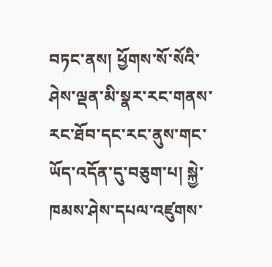བཏང་ནས། ཕྱོགས་སོ་སོའི་ཤེས་ལྡན་མི་སྣར་རང་གནས་རང་ཐོབ་དང་རང་ནུས་གང་ཡོད་འདོན་དུ་བཅུག་པ། སྐྱེ་ཁམས་ཤེས་དཔལ་འཛུགས་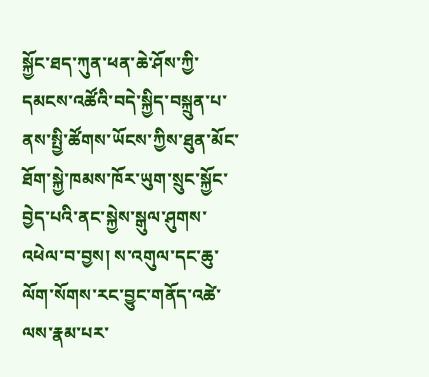སྐྱོང་ཐད་ཀུན་ཕན་ཆེ་ཤོས་ཀྱི་དམངས་འཚོའི་བདེ་སྐྱིད་བསྐྲུན་པ་ནས་སྤྱི་ཚོགས་ཡོངས་ཀྱིས་ཐུན་མོང་ཐོག་སྐྱེ་ཁམས་ཁོར་ཡུག་སྲུང་སྐྱོང་བྱེད་པའི་ནང་སྐྱེས་སྒུལ་ཤུགས་འཕེལ་བ་བྱས། ས་འགུལ་དང་ཆུ་ལོག་སོགས་རང་བྱུང་གནོད་འཚེ་ལས་རྣམ་པར་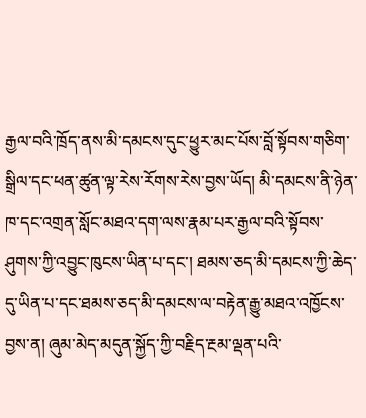རྒྱལ་བའི་ཁྲོད་ནས་མི་དམངས་དུང་ཕྱུར་མང་པོས་བློ་སྟོབས་གཅིག་སྒྲིལ་དང་ཕན་ཚུན་ལྟ་རེས་རོགས་རེས་བྱས་ཡོད། མི་དམངས་ནི་ཉེན་ཁ་དང་འགྲན་སློང་མཐའ་དག་ལས་རྣམ་པར་རྒྱལ་བའི་སྟོབས་ཤུགས་ཀྱི་འབྱུང་ཁུངས་ཡིན་པ་དང་། ཐམས་ཅད་མི་དམངས་ཀྱི་ཆེད་དུ་ཡིན་པ་དང་ཐམས་ཅད་མི་དམངས་ལ་བརྟེན་རྒྱུ་མཐའ་འཁྱོངས་བྱས་ན། ཞུམ་མེད་མདུན་སྐྱོད་ཀྱི་བརྗིད་རྔམ་ལྡན་པའི་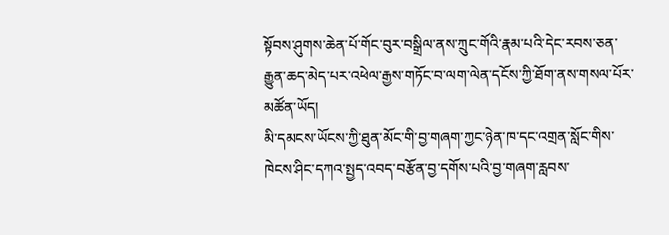སྟོབས་ཤུགས་ཆེན་པོ་གོང་བུར་བསྒྲིལ་ནས་ཀྲུང་གོའི་རྣམ་པའི་དེང་རབས་ཅན་རྒྱུན་ཆད་མེད་པར་འཕེལ་རྒྱས་གཏོང་བ་ལག་ལེན་དངོས་ཀྱི་ཐོག་ནས་གསལ་པོར་མཚོན་ཡོད།
མི་དམངས་ཡོངས་ཀྱི་ཐུན་མོང་གི་བྱ་གཞག་ཀྱང་ཉེན་ཁ་དང་འགྲན་སློང་གིས་ཁེངས་ཤིང་དཀའ་སྤྱད་འབད་བརྩོན་བྱ་དགོས་པའི་བྱ་གཞག་རླབས་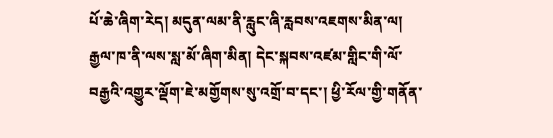པོ་ཆེ་ཞིག་རེད། མདུན་ལམ་ནི་རླུང་ཞི་རླབས་འཇགས་མིན་ལ། རྒྱལ་ཁ་ནི་ལས་སླ་མོ་ཞིག་མིན། དེང་སྐབས་འཛམ་གླིང་གི་ལོ་བརྒྱའི་འགྱུར་ལྡོག་ཇེ་མགྱོགས་སུ་འགྲོ་བ་དང་། ཕྱི་རོལ་གྱི་གནོན་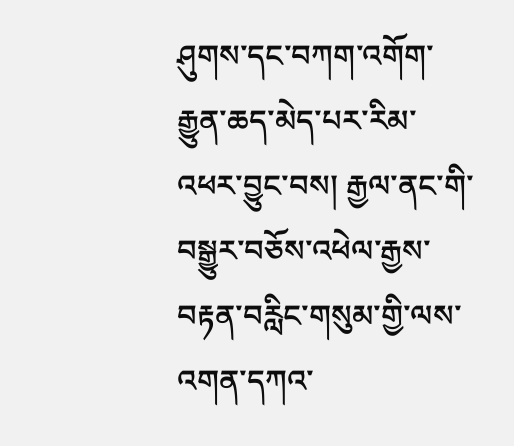ཤུགས་དང་བཀག་འགོག་རྒྱུན་ཆད་མེད་པར་རིམ་འཕར་བྱུང་བས། རྒྱལ་ནང་གི་བསྒྱུར་བཅོས་འཕེལ་རྒྱས་བརྟན་བརླིང་གསུམ་གྱི་ལས་འགན་དཀའ་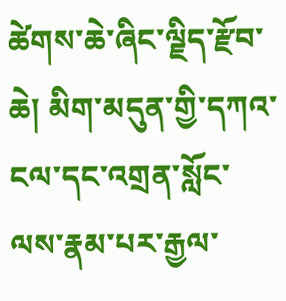ཚེགས་ཆེ་ཞིང་ལྗིད་རྫོབ་ཆེ། མིག་མདུན་གྱི་དཀའ་ངལ་དང་འགྲན་སློང་ལས་རྣམ་པར་རྒྱལ་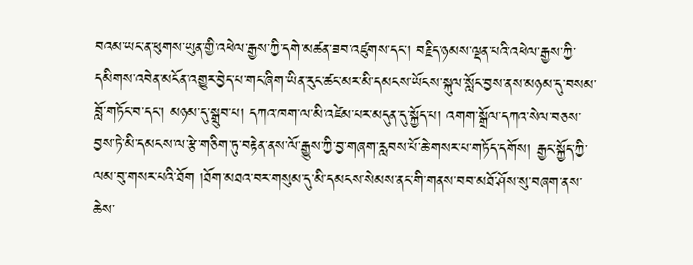བའམ་ཡང་ན་ཕུགས་ཡུན་གྱི་འཕེལ་རྒྱས་ཀྱི་དགེ་མཚན་ཟབ་འཛུགས་དང་། བརྗིད་ཉམས་ལྡན་པའི་འཕེལ་རྒྱས་ཀྱི་དམིགས་འབེན་མངོན་འགྱུར་བྱེད་པ་གང་ཞིག་ཡིན་རུང་ཚང་མར་མི་དམངས་ཡོངས་སྐུལ་སློང་བྱས་ནས་མཉམ་དུ་བསམ་བློ་གཏོང་བ་དང་། མཉམ་དུ་སྒྲུབ་པ། དཀའ་ཁག་ལ་མི་འཛེམ་པར་མདུན་དུ་སྐྱོད་པ། འགག་སྒྲོལ་དཀའ་སེལ་བཅས་བྱས་ཏེ་མི་དམངས་ལ་རྩེ་གཅིག་ཏུ་བརྟེན་ནས་ལོ་རྒྱུས་ཀྱི་བྱ་གཞག་རླབས་པོ་ཆེ་གསར་པ་གཏོད་དགོས། རྒྱང་སྐྱོད་ཀྱི་ལམ་བུ་གསར་པའི་ཐོག །ཐོག་མཐའ་བར་གསུམ་དུ་མི་དམངས་སེམས་ནང་གི་གནས་བབ་མཐོ་ཤོས་སུ་བཞག་ནས་ཆེས་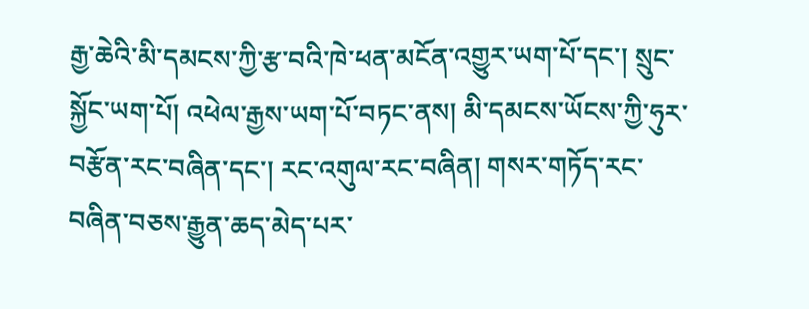རྒྱ་ཆེའི་མི་དམངས་ཀྱི་རྩ་བའི་ཁེ་ཕན་མངོན་འགྱུར་ཡག་པོ་དང་། སྲུང་སྐྱོང་ཡག་པོ། འཕེལ་རྒྱས་ཡག་པོ་བཏང་ནས། མི་དམངས་ཡོངས་ཀྱི་ཧུར་བརྩོན་རང་བཞིན་དང་། རང་འགུལ་རང་བཞིན། གསར་གཏོད་རང་བཞིན་བཅས་རྒྱུན་ཆད་མེད་པར་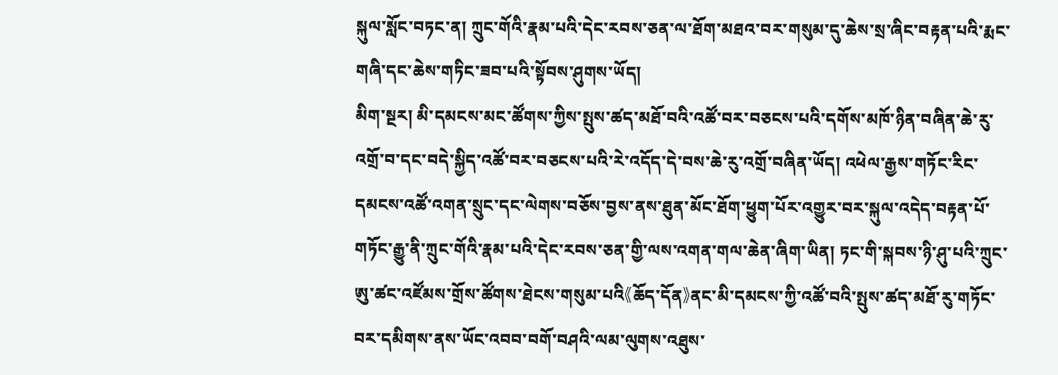སྐུལ་སློང་བཏང་ན། ཀྲུང་གོའི་རྣམ་པའི་དེང་རབས་ཅན་ལ་ཐོག་མཐའ་བར་གསུམ་དུ་ཆེས་སྲ་ཞིང་བརྟན་པའི་རྨང་གཞི་དང་ཆེས་གཏིང་ཟབ་པའི་སྟོབས་ཤུགས་ཡོད།
མིག་སྔར། མི་དམངས་མང་ཚོགས་ཀྱིས་སྤུས་ཚད་མཐོ་བའི་འཚོ་བར་བཅངས་པའི་དགོས་མཁོ་ཉིན་བཞིན་ཆེ་རུ་འགྲོ་བ་དང་བདེ་སྐྱིད་འཚོ་བར་བཅངས་པའི་རེ་འདོད་དེ་བས་ཆེ་རུ་འགྲོ་བཞིན་ཡོད། འཕེལ་རྒྱས་གཏོང་རིང་དམངས་འཚོ་འགན་སྲུང་དང་ལེགས་བཅོས་བྱས་ནས་ཐུན་མོང་ཐོག་ཕྱུག་པོར་འགྱུར་བར་སྐུལ་འདེད་བརྟན་པོ་གཏོང་རྒྱུ་ནི་ཀྲུང་གོའི་རྣམ་པའི་དེང་རབས་ཅན་གྱི་ལས་འགན་གལ་ཆེན་ཞིག་ཡིན། ཏང་གི་སྐབས་ཉི་ཤུ་པའི་ཀྲུང་ཨུ་ཚང་འཛོམས་གྲོས་ཚོགས་ཐེངས་གསུམ་པའི《ཆོད་དོན》ནང་མི་དམངས་ཀྱི་འཚོ་བའི་སྤུས་ཚད་མཐོ་རུ་གཏོང་བར་དམིགས་ནས་ཡོང་འབབ་བགོ་བཤའི་ལམ་ལུགས་འཐུས་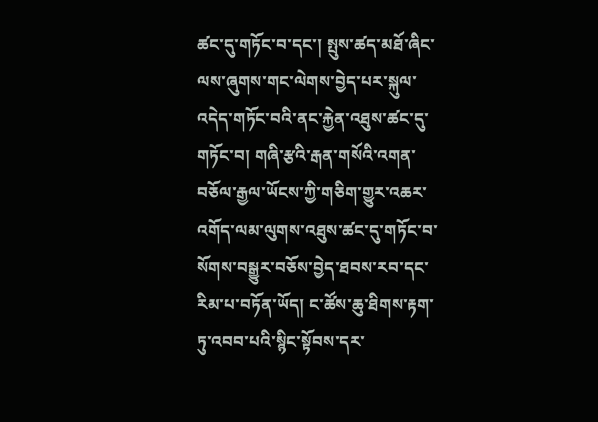ཚང་དུ་གཏོང་བ་དང་། སྤུས་ཚད་མཐོ་ཞིང་ལས་ཞུགས་གང་ལེགས་བྱེད་པར་སྐུལ་འདེད་གཏོང་བའི་ནང་རྐྱེན་འཐུས་ཚང་དུ་གཏོང་བ། གཞི་རྩའི་རྒན་གསོའི་འགན་བཅོལ་རྒྱལ་ཡོངས་ཀྱི་གཅིག་གྱུར་འཆར་འགོད་ལམ་ལུགས་འཐུས་ཚང་དུ་གཏོང་བ་སོགས་བསྒྱུར་བཅོས་བྱེད་ཐབས་རབ་དང་རིམ་པ་བཏོན་ཡོད། ང་ཚོས་ཆུ་ཐིགས་རྟག་ཏུ་འབབ་པའི་སྙིང་སྟོབས་དར་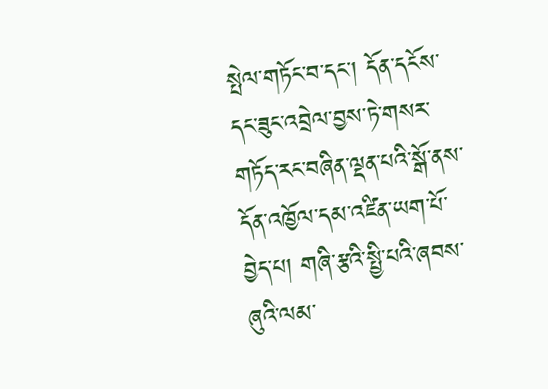སྤེལ་གཏོང་བ་དང་། དོན་དངོས་དང་ཟུང་འབྲེལ་བྱས་ཏེ་གསར་གཏོད་རང་བཞིན་ལྡན་པའི་སྒོ་ནས་དོན་འཁྱོལ་དམ་འཛིན་ཡག་པོ་བྱེད་པ། གཞི་རྩའི་སྤྱི་པའི་ཞབས་ཞུའི་ལམ་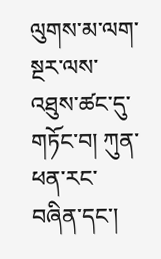ལུགས་མ་ལག་སྔར་ལས་འཐུས་ཚང་དུ་གཏོང་བ། ཀུན་ཕན་རང་བཞིན་དང་།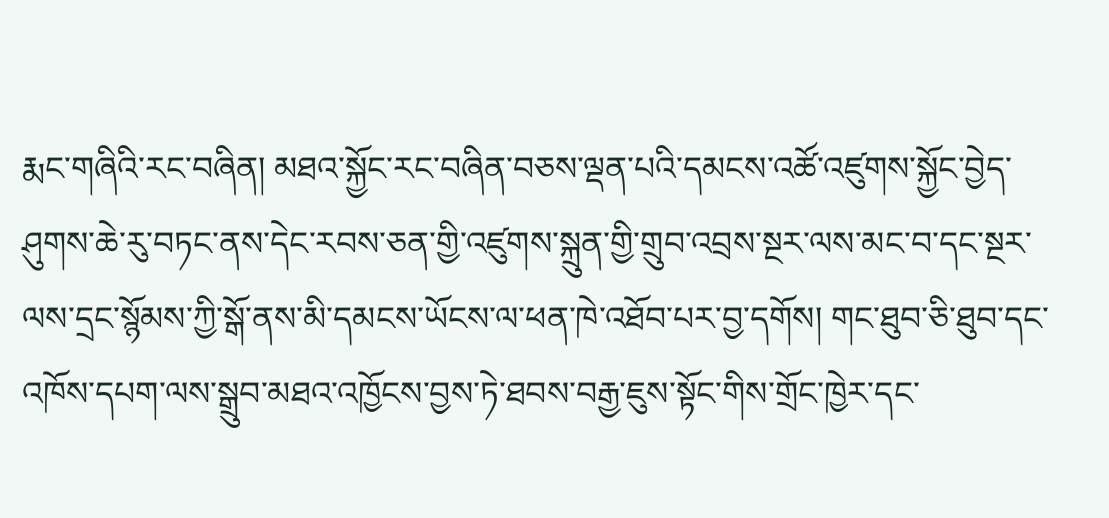རྨང་གཞིའི་རང་བཞིན། མཐའ་སྐྱོང་རང་བཞིན་བཅས་ལྡན་པའི་དམངས་འཚོ་འཛུགས་སྐྱོང་བྱེད་ཤུགས་ཆེ་རུ་བཏང་ནས་དེང་རབས་ཅན་གྱི་འཛུགས་སྐྲུན་གྱི་གྲུབ་འབྲས་སྔར་ལས་མང་བ་དང་སྔར་ལས་དྲང་སྙོམས་ཀྱི་སྒོ་ནས་མི་དམངས་ཡོངས་ལ་ཕན་ཁེ་འཐོབ་པར་བྱ་དགོས། གང་ཐུབ་ཅི་ཐུབ་དང་འཁོས་དཔག་ལས་སྒྲུབ་མཐའ་འཁྱོངས་བྱས་ཏེ་ཐབས་བརྒྱ་ཇུས་སྟོང་གིས་གྲོང་ཁྱེར་དང་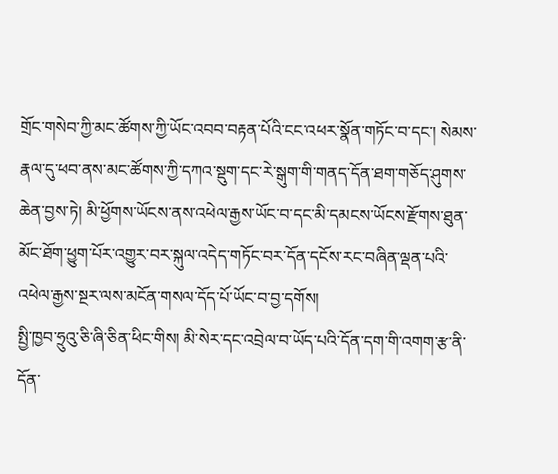གྲོང་གསེབ་ཀྱི་མང་ཚོགས་ཀྱི་ཡོང་འབབ་བརྟན་པོའི་ངང་འཕར་སྣོན་གཏོང་བ་དང་། སེམས་རྣལ་དུ་ཕབ་ནས་མང་ཚོགས་ཀྱི་དཀའ་སྡུག་དང་རེ་སྒུག་གི་གནད་དོན་ཐག་གཅོད་ཤུགས་ཆེན་བྱས་ཏེ། མི་ཕྱོགས་ཡོངས་ནས་འཕེལ་རྒྱས་ཡོང་བ་དང་མི་དམངས་ཡོངས་རྫོགས་ཐུན་མོང་ཐོག་ཕྱུག་པོར་འགྱུར་བར་སྐུལ་འདེད་གཏོང་བར་དོན་དངོས་རང་བཞིན་ལྡན་པའི་འཕེལ་རྒྱས་སྔར་ལས་མངོན་གསལ་དོད་པོ་ཡོང་བ་བྱ་དགོས།
སྤྱི་ཁྱབ་ཧྲུའུ་ཅི་ཞི་ཅིན་ཕིང་གིས། མི་སེར་དང་འབྲེལ་བ་ཡོད་པའི་དོན་དག་གི་འགག་རྩ་ནི་དོན་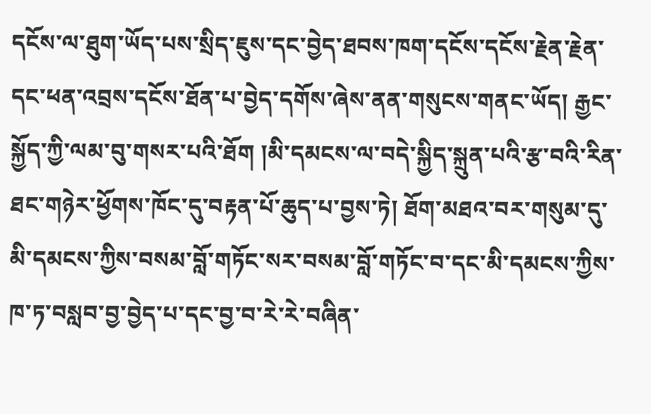དངོས་ལ་ཐུག་ཡོད་པས་སྲིད་ཇུས་དང་བྱེད་ཐབས་ཁག་དངོས་དངོས་རྗེན་རྗེན་དང་ཕན་འབྲས་དངོས་ཐོན་པ་བྱེད་དགོས་ཞེས་ནན་གསུངས་གནང་ཡོད། རྒྱང་སྐྱོད་ཀྱི་ལམ་བུ་གསར་པའི་ཐོག །མི་དམངས་ལ་བདེ་སྐྱིད་སྐྲུན་པའི་རྩ་བའི་རིན་ཐང་གཉེར་ཕྱོགས་ཁོང་དུ་བརྟན་པོ་ཆུད་པ་བྱས་ཏེ། ཐོག་མཐའ་བར་གསུམ་དུ་མི་དམངས་ཀྱིས་བསམ་བློ་གཏོང་སར་བསམ་བློ་གཏོང་བ་དང་མི་དམངས་ཀྱིས་ཁ་ཏ་བསླབ་བྱ་བྱེད་པ་དང་བྱ་བ་རེ་རེ་བཞིན་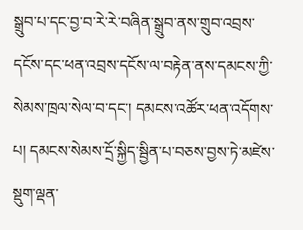སྒྲུབ་པ་དང་བྱ་བ་རེ་རེ་བཞིན་སྒྲུབ་ནས་གྲུབ་འབྲས་དངོས་དང་ཕན་འབྲས་དངོས་ལ་བརྟེན་ནས་དམངས་ཀྱི་སེམས་ཁྲལ་སེལ་བ་དང་། དམངས་འཚོར་ཕན་འདོགས་པ། དམངས་སེམས་དྲོ་སྐྱིད་སྦྱིན་པ་བཅས་བྱས་ཏེ་མཛེས་སྡུག་ལྡན་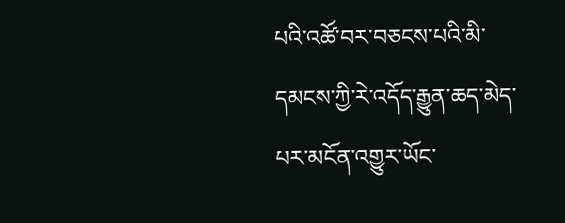པའི་འཚོ་བར་བཅངས་པའི་མི་དམངས་ཀྱི་རེ་འདོད་རྒྱུན་ཆད་མེད་པར་མངོན་འགྱུར་ཡོང་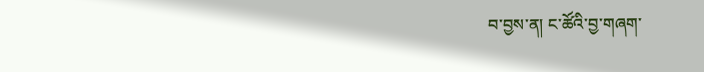བ་བྱས་ན། ང་ཚོའི་བྱ་གཞག་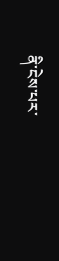ནི་ངེས་པར་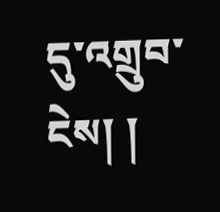དུ་འགྲུབ་ངེས། །